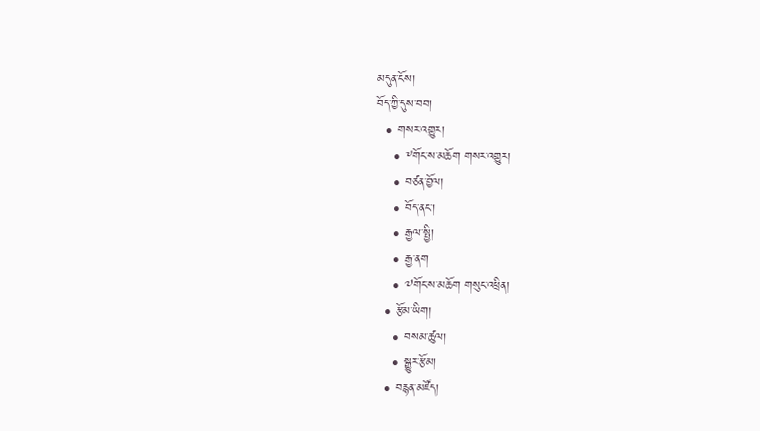མདུན་ངོས།
བོད་ཀྱི་དུས་བབ།
  • གསར་འགྱུར།
    • ༸གོང་ས་མཆོག གསར་འགྱུར།
    • བཙན་བྱོལ།
    • བོད་ནང་།
    • རྒྱལ་སྤྱི།
    • རྒྱ་ནག
    • ༧གོང་ས་མཆོག གསུང་འཕྲིན།
  • རྩོམ་ཡིག།
    • བསམ་ཚུལ།
    • སྒྱུར་རྩོམ།
  • བརྙན་མཛོད།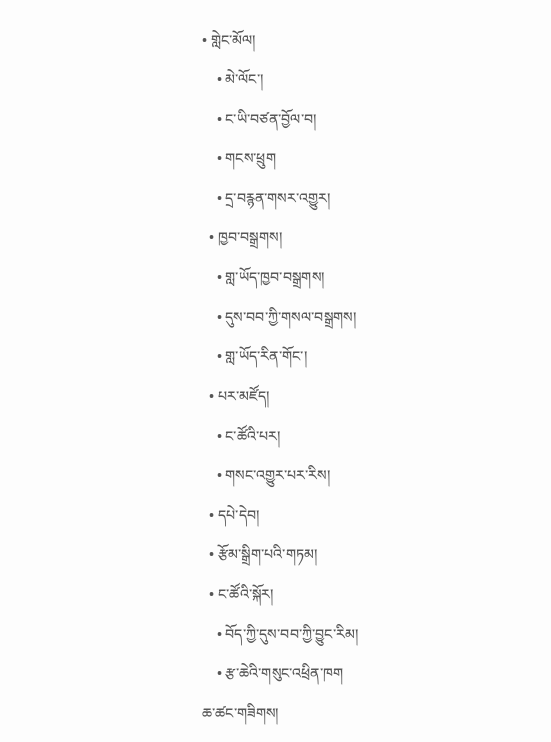• གླེང་མོལ།
    • མེ་ལོང་།
    • ང་ཡི་བཙན་བྱོལ་བ།
    • གངས་ཕྲུག
    • དྲ་བརྙན་གསར་འགྱུར།
  • ཁྱབ་བསྒྲགས།
    • གླ་ཡོད་ཁྱབ་བསྒྲགས།
    • དུས་བབ་ཀྱི་གསལ་བསྒྲགས།
    • གླ་ཡོད་རིན་གོང་།
  • པར་མཛོད།
    • ང་ཚོའི་པར།
    • གསང་འགྱུར་པར་རིས།
  • དཔེ་དེབ།
  • རྩོམ་སྒྲིག་པའི་གཏམ།
  • ང་ཚོའི་སྐོར།
    • བོད་ཀྱི་དུས་བབ་ཀྱི་བྱུང་རིམ།
    • རྩ་ཆེའི་གསུང་འཕྲིན་ཁག
ཆ་ཚང་གཟིགས།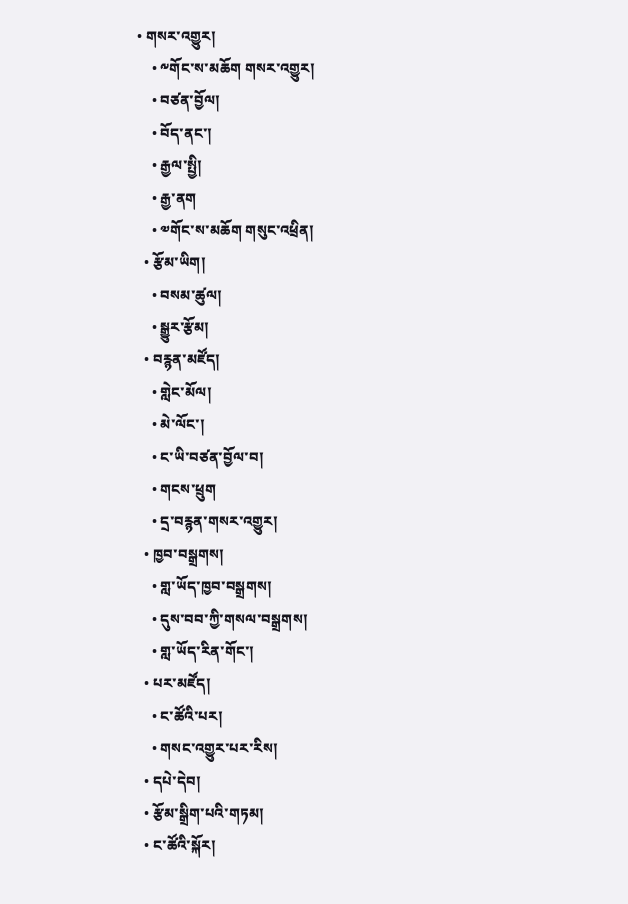• གསར་འགྱུར།
    • ༸གོང་ས་མཆོག གསར་འགྱུར།
    • བཙན་བྱོལ།
    • བོད་ནང་།
    • རྒྱལ་སྤྱི།
    • རྒྱ་ནག
    • ༧གོང་ས་མཆོག གསུང་འཕྲིན།
  • རྩོམ་ཡིག།
    • བསམ་ཚུལ།
    • སྒྱུར་རྩོམ།
  • བརྙན་མཛོད།
    • གླེང་མོལ།
    • མེ་ལོང་།
    • ང་ཡི་བཙན་བྱོལ་བ།
    • གངས་ཕྲུག
    • དྲ་བརྙན་གསར་འགྱུར།
  • ཁྱབ་བསྒྲགས།
    • གླ་ཡོད་ཁྱབ་བསྒྲགས།
    • དུས་བབ་ཀྱི་གསལ་བསྒྲགས།
    • གླ་ཡོད་རིན་གོང་།
  • པར་མཛོད།
    • ང་ཚོའི་པར།
    • གསང་འགྱུར་པར་རིས།
  • དཔེ་དེབ།
  • རྩོམ་སྒྲིག་པའི་གཏམ།
  • ང་ཚོའི་སྐོར།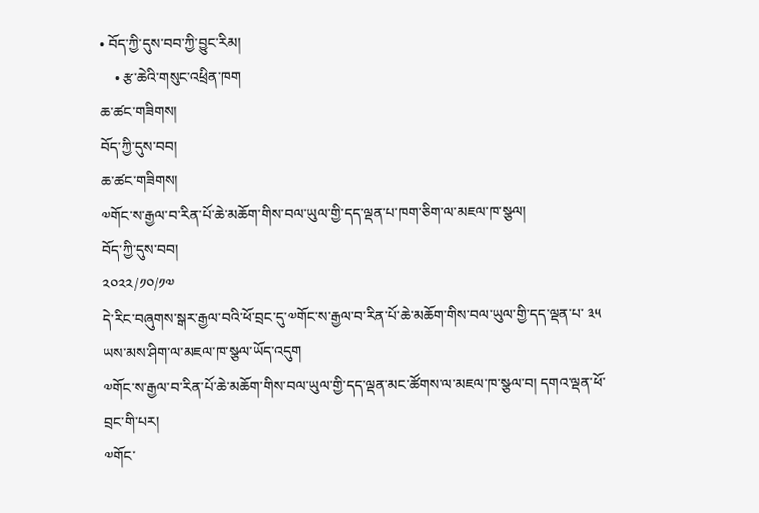• བོད་ཀྱི་དུས་བབ་ཀྱི་བྱུང་རིམ།
    • རྩ་ཆེའི་གསུང་འཕྲིན་ཁག
ཆ་ཚང་གཟིགས།
བོད་ཀྱི་དུས་བབ།
ཆ་ཚང་གཟིགས།
༧གོང་ས་རྒྱལ་བ་རིན་པོ་ཆེ་མཆོག་གིས་བལ་ཡུལ་གྱི་དད་ལྡན་པ་ཁག་ཅིག་ལ་མཇལ་ཁ་སྩལ།
བོད་ཀྱི་དུས་བབ།
༢༠༢༢/༡༠/༡༧
དེ་རིང་བཞུགས་སྒར་རྒྱལ་བའི་ཕོ་བྲང་དུ་༧གོང་ས་རྒྱལ་བ་རིན་པོ་ཆེ་མཆོག་གིས་བལ་ཡུལ་གྱི་དད་ལྡན་པ་ ༣༥ ཡས་མས་ཤིག་ལ་མཇལ་ཁ་སྩལ་ཡོད་འདུག
༧གོང་ས་རྒྱལ་བ་རིན་པོ་ཆེ་མཆོག་གིས་བལ་ཡུལ་གྱི་དད་ལྡན་མང་ཚོགས་ལ་མཇལ་ཁ་སྩལ་བ། དགའ་ལྡན་ཕོ་བྲང་གི་པར།
༧གོང་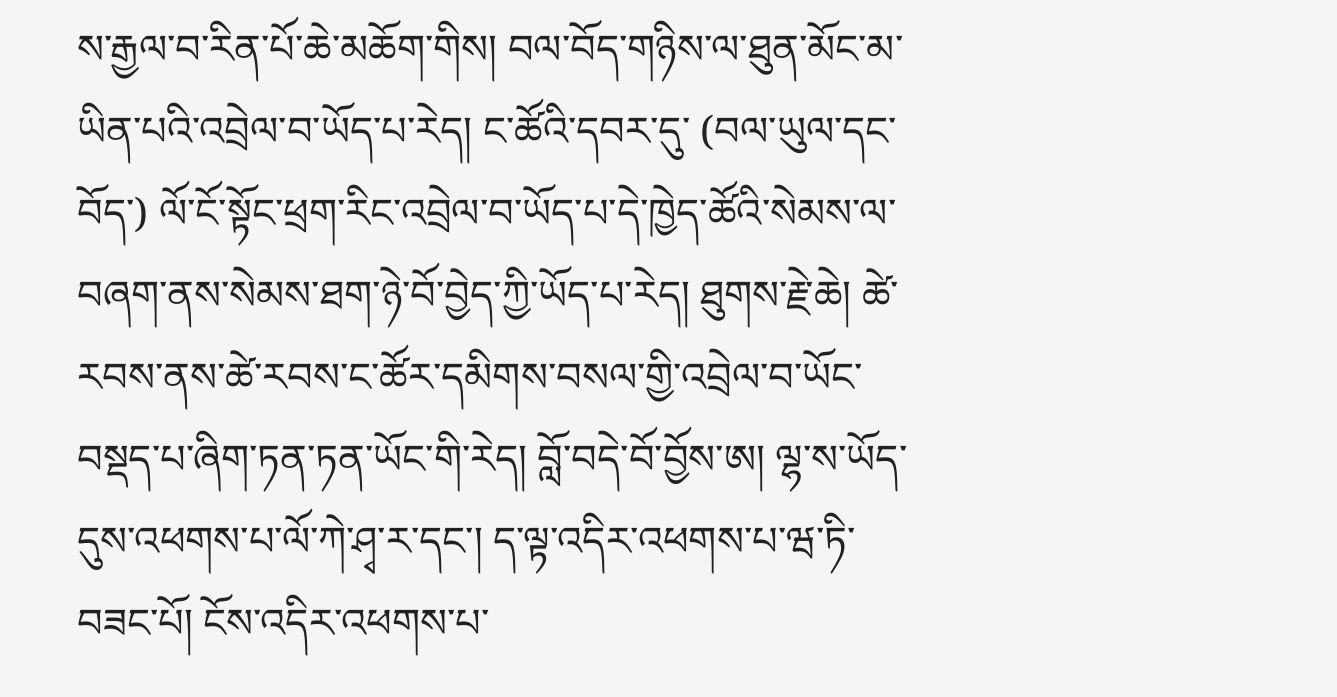ས་རྒྱལ་བ་རིན་པོ་ཆེ་མཆོག་གིས། བལ་བོད་གཉིས་ལ་ཐུན་མོང་མ་ཡིན་པའི་འབྲེལ་བ་ཡོད་པ་རེད། ང་ཚོའི་དབར་དུ་ (བལ་ཡུལ་དང་བོད་) ལོ་ངོ་སྟོང་ཕྲག་རིང་འབྲེལ་བ་ཡོད་པ་དེ་ཁྱེད་ཚོའི་སེམས་ལ་བཞག་ནས་སེམས་ཐག་ཉེ་བོ་བྱེད་ཀྱི་ཡོད་པ་རེད། ཐུགས་རྗེ་ཆེ། ཚེ་རབས་ནས་ཚེ་རབས་ང་ཚོར་དམིགས་བསལ་གྱི་འབྲེལ་བ་ཡོང་བསྡད་པ་ཞིག་ཏན་ཏན་ཡོང་གི་རེད། བློ་བདེ་བོ་བྱོས་ཨ། ལྷ་ས་ཡོད་དུས་འཕགས་པ་ལོ་ཀེ་ཤྭ་ར་དང་། ད་ལྟ་འདིར་འཕགས་པ་ཝ་ཏི་བཟང་པོ། ངོས་འདིར་འཕགས་པ་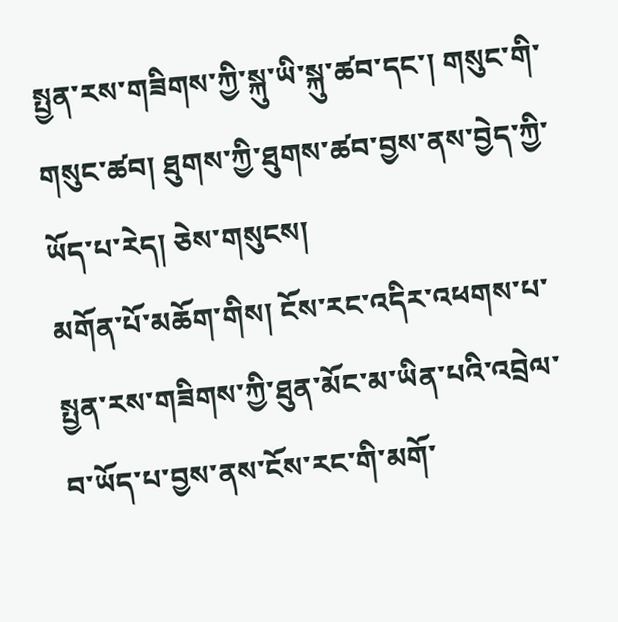སྤྱན་རས་གཟིགས་ཀྱི་སྐུ་ཡི་སྐུ་ཚབ་དང་། གསུང་གི་གསུང་ཚབ། ཐུགས་ཀྱི་ཐུགས་ཚབ་བྱས་ནས་བྱེད་ཀྱི་ཡོད་པ་རེད། ཅེས་གསུངས།
མགོན་པོ་མཆོག་གིས། ངོས་རང་འདིར་འཕགས་པ་སྤྱན་རས་གཟིགས་ཀྱི་ཐུན་མོང་མ་ཡིན་པའི་འབྲེལ་བ་ཡོད་པ་བྱས་ནས་ངོས་རང་གི་མགོ་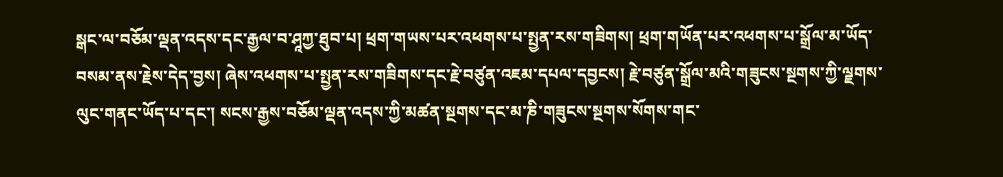སྒང་ལ་བཅོམ་ལྡན་འདས་དང་རྒྱལ་བ་ཤཱཀྱ་ཐུབ་པ། ཕྲག་གཡས་པར་འཕགས་པ་སྤྱན་རས་གཟིགས། ཕྲག་གཡོན་པར་འཕགས་པ་སྒྲོལ་མ་ཡོད་བསམ་ནས་རྗེས་དེད་བྱས། ཞེས་འཕགས་པ་སྤྱན་རས་གཟིགས་དང་རྗེ་བཙུན་འཇམ་དཔལ་དབྱངས། རྗེ་བཙུན་སྒྲོལ་མའི་གཟུངས་སྔགས་ཀྱི་ལྗགས་ལུང་གནང་ཡོད་པ་དང་། སངས་རྒྱས་བཅོམ་ལྡན་འདས་ཀྱི་མཚན་སྔགས་དང་མ་ཎི་གཟུངས་སྔགས་སོགས་གང་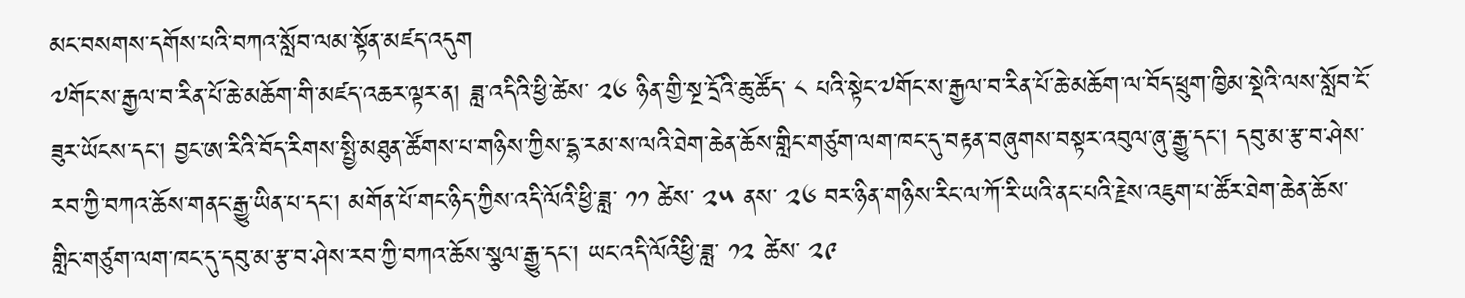མང་བསགས་དགོས་པའི་བཀའ་སློབ་ལམ་སྟོན་མཛད་འདུག
༧གོང་ས་རྒྱལ་བ་རིན་པོ་ཆེ་མཆོག་གི་མཛད་འཆར་ལྟར་ན། ཟླ་འདིའི་ཕྱི་ཚེས་ ༢༦ ཉིན་གྱི་སྔ་དྲོའི་ཆུ་ཚོད་ ༨ པའི་སྟེང་༧གོང་ས་རྒྱལ་བ་རིན་པོ་ཆེ་མཆོག་ལ་བོད་ཕྲུག་ཁྱིམ་སྡེའི་ལས་སློབ་ངོ་ཟུར་ཡོངས་དང་། བྱང་ཨ་རིའི་བོད་རིགས་སྤྱི་མཐུན་ཚོགས་པ་གཉིས་ཀྱིས་དྷ་རམ་ས་ལའི་ཐེག་ཆེན་ཆོས་གླིང་གཙུག་ལག་ཁང་དུ་བརྟན་བཞུགས་བསྟར་འབུལ་ཞུ་རྒྱུ་དང་། དབུ་མ་རྩ་བ་ཤེས་རབ་ཀྱི་བཀའ་ཆོས་གནང་རྒྱུ་ཡིན་པ་དང་། མགོན་པོ་གང་ཉིད་ཀྱིས་འདི་ལོའི་ཕྱི་ཟླ་ ༡༡ ཚེས་ ༢༥ ནས་ ༢༦ བར་ཉིན་གཉིས་རིང་ལ་ཀོ་རི་ཡའི་ནང་པའི་རྗེས་འཇུག་པ་ཚོར་ཐེག་ཆེན་ཆོས་གླིང་གཙུག་ལག་ཁང་དུ་དབུ་མ་རྩ་བ་ཤེས་རབ་ཀྱི་བཀའ་ཆོས་སྩལ་རྒྱུ་དང་། ཡང་འདི་ལོའིཕྱི་ཟླ་ ༡༢ ཚེས་ ༢༩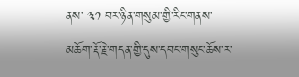ནས་ ༣༡ བར་ཉིན་གསུམ་གྱི་རིང་གནས་མཆོག་རྡོ་རྗེ་གདན་གྱི་དུས་དབང་གསུང་ཆོས་ར་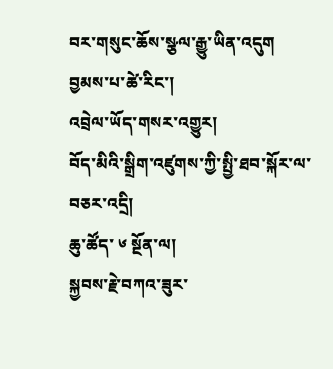བར་གསུང་ཆོས་སྩལ་རྒྱུ་ཡིན་འདུག
བྱམས་པ་ཚེ་རིང་།
འབྲེལ་ཡོད་གསར་འགྱུར།
བོད་མིའི་སྒྲིག་འཛུགས་ཀྱི་སྤྱི་ཐབ་སྐོར་ལ་བཅར་འདྲི།
ཆུ་ཚོད་ ༦ སྔོན་ལ།
སྐྱབས་རྗེ་བཀའ་ཟུར་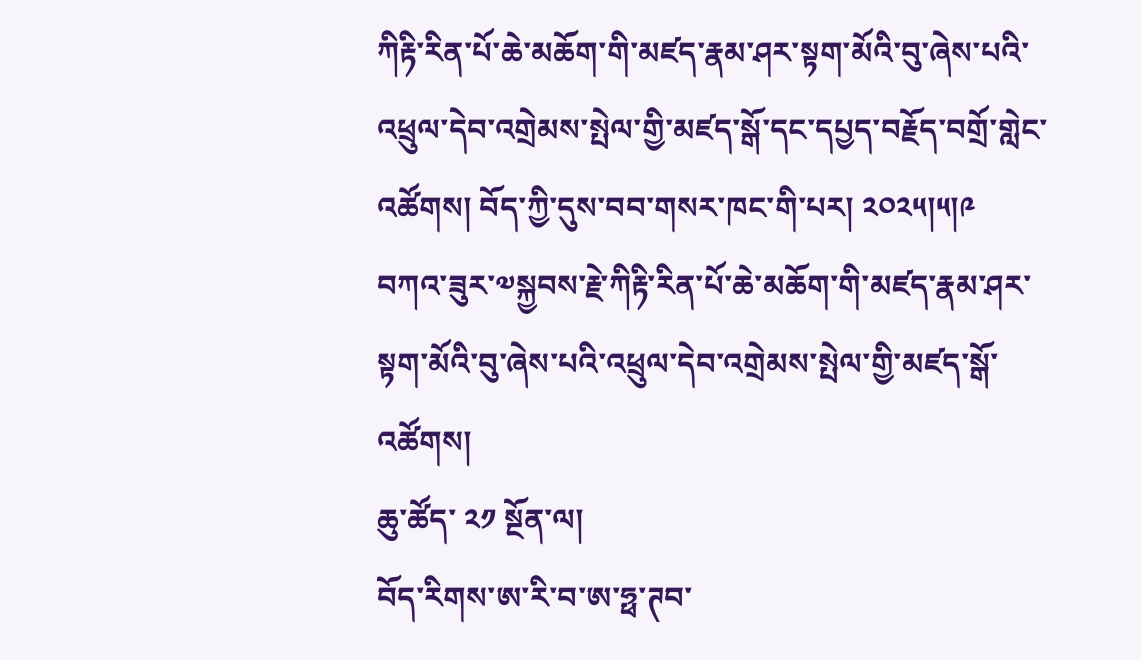ཀིརྟི་རིན་པོ་ཆེ་མཆོག་གི་མཛད་རྣམ་ཤར་སྟག་མོའི་བུ་ཞེས་པའི་འཕྲུལ་དེབ་འགྲེམས་སྤེལ་གྱི་མཛད་སྒོ་དང་དཔྱད་བརྗོད་བགྲོ་གླེང་འཚོགས། བོད་ཀྱི་དུས་བབ་གསར་ཁང་གི་པར། ༢༠༢༥།༥།༩
བཀའ་ཟུར་༧སྐྱབས་རྗེ་ཀིརྟི་རིན་པོ་ཆེ་མཆོག་གི་མཛད་རྣམ་ཤར་སྟག་མོའི་བུ་ཞེས་པའི་འཕྲུལ་དེབ་འགྲེམས་སྤེལ་གྱི་མཛད་སྒོ་འཚོགས།
ཆུ་ཚོད་ ༢༡ སྔོན་ལ།
བོད་རིགས་ཨ་རི་བ་ཨ་ཧྥ་ཊབ་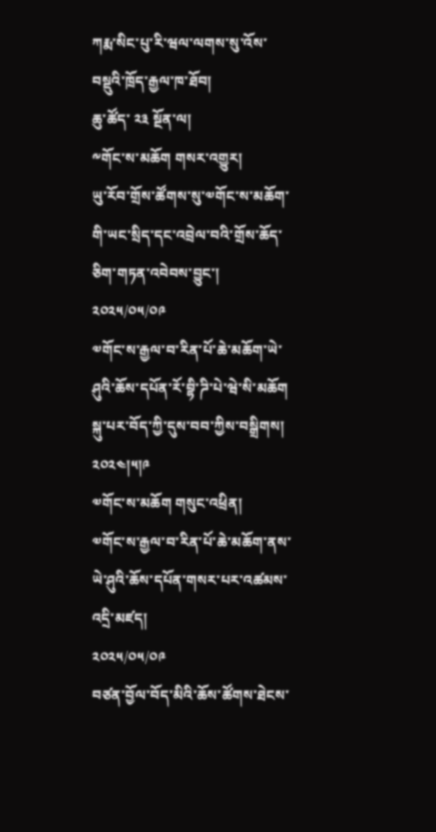ཀརྨ་སིང་པུ་རི་ཝལ་ལགས་སུ་འོས་བསྡུའི་ཁྲོད་རྒྱལ་ཁ་ཐོབ།
ཆུ་ཚོད་ ༢༣ སྔོན་ལ།
༸གོང་ས་མཆོག གསར་འགྱུར།
ཡུ་རོབ་གྲོས་ཚོགས་སུ་༧གོང་ས་མཆོག་གི་ཡང་སྲིད་དང་འབྲེལ་བའི་གྲོས་ཆོད་ཅིག་གཏན་འབེབས་བྱུང་།
༢༠༢༥/༠༥/༠༩
༧གོང་ས་རྒྱལ་བ་རིན་པོ་ཆེ་མཆོག་ཡེ་ཤུའི་ཆོས་དཔོན་རོ་བྷི་ཌི་པེ་ཝེ་སི་མཆོག སྐུ་པར་བོད་ཀྱི་དུས་བབ་ཀྱིས་བསྒྲིགས། ༢༠༢༤།༥།༩
༧གོང་ས་མཆོག གསུང་འཕྲིན།
༧གོང་ས་རྒྱལ་བ་རིན་པོ་ཆེ་མཆོག་ནས་ཡེ་ཤུའི་ཆོས་དཔོན་གསར་པར་འཚམས་འདྲི་མཛད།
༢༠༢༥/༠༥/༠༩
བཙན་བྱོལ་བོད་མིའི་ཆོས་ཚོགས་ཐེངས་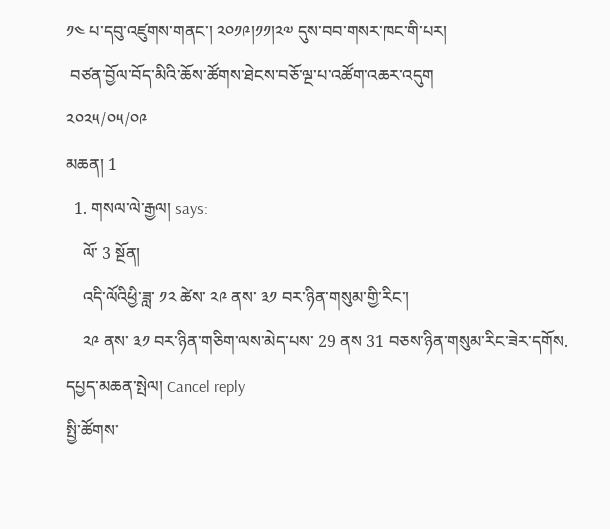༡༤ པ་དབུ་འཛུགས་གནང་། ༢༠༡༩།༡༡།༢༧ དུས་བབ་གསར་ཁང་གི་པར།
 བཙན་བྱོལ་བོད་མིའི་ཆོས་ཚོགས་ཐེངས་བཅོ་ལྔ་པ་འཚོག་འཆར་འདུག
༢༠༢༥/༠༥/༠༩
མཆན། 1
  1. གསལ་ལེ་རྒྱལ། says:
    ལོ་ 3 སྔོན།
    འདི་ལོའིཕྱི་ཟླ་ ༡༢ ཚེས་ ༢༩ ནས་ ༣༡ བར་ཉིན་གསུམ་གྱི་རིང་།
    ༢༩ ནས་ ༣༡ བར་ཉིན་གཅིག་ལས་མེད་པས་ 29 ནས 31 བཅས་ཉིན་གསུམ་རིང་ཟེར་དགོས.
དཔྱད་མཆན་སྤེལ། Cancel reply
སྤྱི་ཚོགས་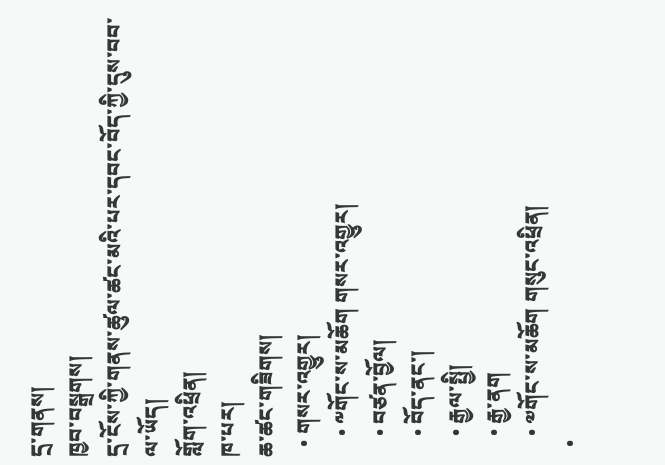དྲ་གནས།
ཁྱབ་བསྒྲགས།
དྲ་ངོས་ཀྱི་གནས་ཚུལ་ཚང་མའི་པར་དབང་བོད་ཀྱི་དུས་བབ་ལ་ཡོད།
གློག་འཕྲིན།
ཁ་པར།
ཆ་ཚང་གཟིགས།
  • གསར་འགྱུར།
    • ༸གོང་ས་མཆོག གསར་འགྱུར།
    • བཙན་བྱོལ།
    • བོད་ནང་།
    • རྒྱལ་སྤྱི།
    • རྒྱ་ནག
    • ༧གོང་ས་མཆོག གསུང་འཕྲིན།
  •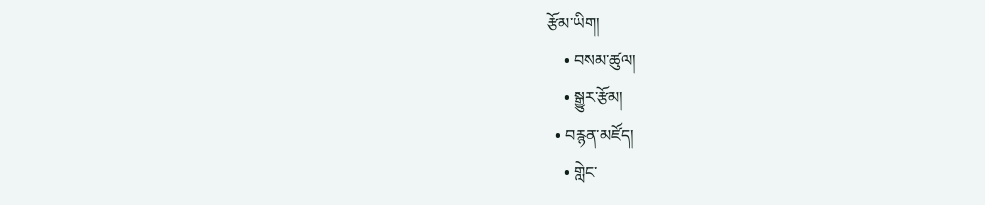རྩོམ་ཡིག།
    • བསམ་ཚུལ།
    • སྒྱུར་རྩོམ།
  • བརྙན་མཛོད།
    • གླེང་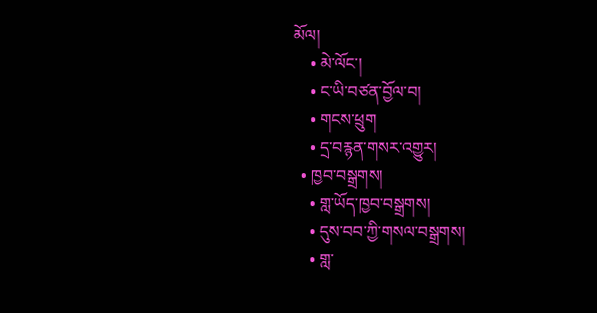མོལ།
    • མེ་ལོང་།
    • ང་ཡི་བཙན་བྱོལ་བ།
    • གངས་ཕྲུག
    • དྲ་བརྙན་གསར་འགྱུར།
  • ཁྱབ་བསྒྲགས།
    • གླ་ཡོད་ཁྱབ་བསྒྲགས།
    • དུས་བབ་ཀྱི་གསལ་བསྒྲགས།
    • གླ་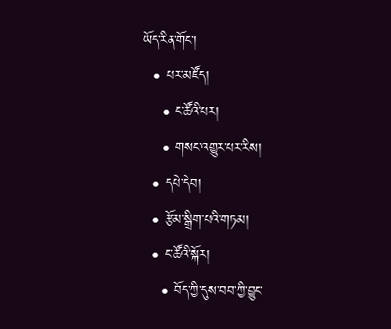ཡོད་རིན་གོང་།
  • པར་མཛོད།
    • ང་ཚོའི་པར།
    • གསང་འགྱུར་པར་རིས།
  • དཔེ་དེབ།
  • རྩོམ་སྒྲིག་པའི་གཏམ།
  • ང་ཚོའི་སྐོར།
    • བོད་ཀྱི་དུས་བབ་ཀྱི་བྱུང་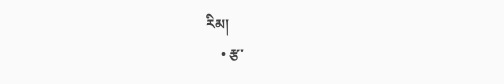རིམ།
    • རྩ་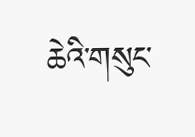ཆེའི་གསུང་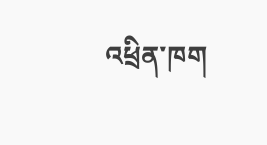འཕྲིན་ཁག